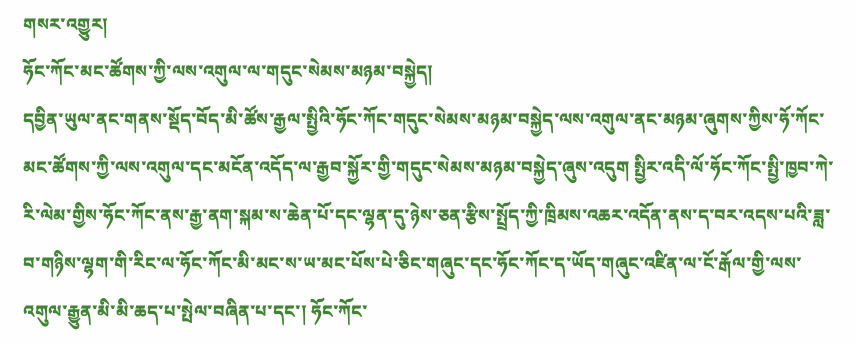གསར་འགྱུར།
ཧོང་ཀོང་མང་ཚོགས་ཀྱི་ལས་འགུལ་ལ་གདུང་སེམས་མཉམ་བསྐྱེད།
དབྱིན་ཡུལ་ནང་གནས་སྡོད་བོད་མི་ཚོས་རྒྱལ་སྤྱིའི་ཧོང་ཀོང་གདུང་སེམས་མཉམ་བསྐྱེད་ལས་འགུལ་ནང་མཉམ་ཞུགས་ཀྱིས་ཧོ་ཀོང་མང་ཚོགས་ཀྱི་ལས་འགུལ་དང་མངོན་འདོད་ལ་རྒྱབ་སྐྱོར་གྱི་གདུང་སེམས་མཉམ་བསྐྱེད་ཞུས་འདུག སྤྱིར་འདི་ལོ་ཧོང་ཀོང་སྤྱི་ཁྱབ་ཀེ་རི་ལེམ་གྱིས་ཧོང་ཀོང་ནས་རྒྱ་ནག་སྐམ་ས་ཆེན་པོ་དང་ལྷན་དུ་ཉེས་ཅན་རྩིས་སྤྲོད་ཀྱི་ཁྲིམས་འཆར་འདོན་ནས་ད་བར་འདས་པའི་ཟླ་བ་གཉིས་ལྷག་གི་རིང་ལ་ཧོང་ཀོང་མི་མང་ས་ཡ་མང་པོས་པེ་ཅིང་གཞུང་དང་ཧོང་ཀོང་ད་ཡོད་གཞུང་འཛིན་ལ་ངོ་རྒོལ་གྱི་ལས་འགུལ་རྒྱུན་མི་མི་ཆད་པ་སྤེལ་བཞིན་པ་དང་། ཧོང་ཀོང་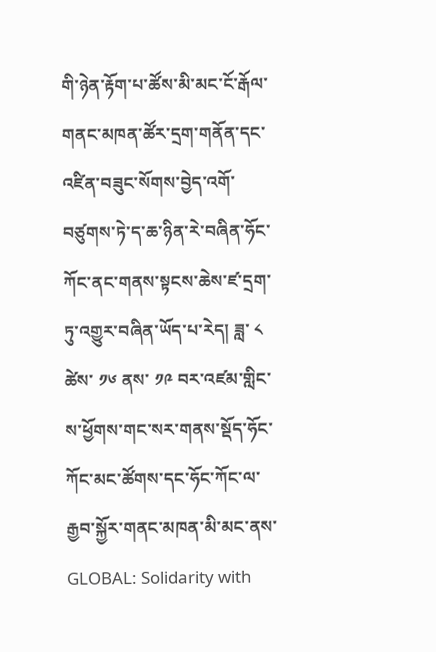གི་ཉེན་རྟོག་པ་ཚོས་མི་མང་ངོ་རྒོལ་གནང་མཁན་ཚོར་དྲག་གནོན་དང་འཛིན་བཟུང་སོགས་བྱེད་འགོ་བཙུགས་ཏེ་ད་ཆ་ཉིན་རེ་བཞིན་ཧོང་ཀོང་ནང་གནས་སྟངས་ཆེས་ཛ་དྲག་ཏུ་འགྱུར་བཞིན་ཡོད་པ་རེད། ཟླ་ ༨ ཚེས་ ༡༦ ནས་ ༡༩ བར་འཛམ་གླིང་ས་ཕྱོགས་གང་སར་གནས་སྡོད་ཧོང་ཀོང་མང་ཚོགས་དང་ཧོང་ཀོང་ལ་རྒྱབ་སྐྱོར་གནང་མཁན་མི་མང་ནས་ GLOBAL: Solidarity with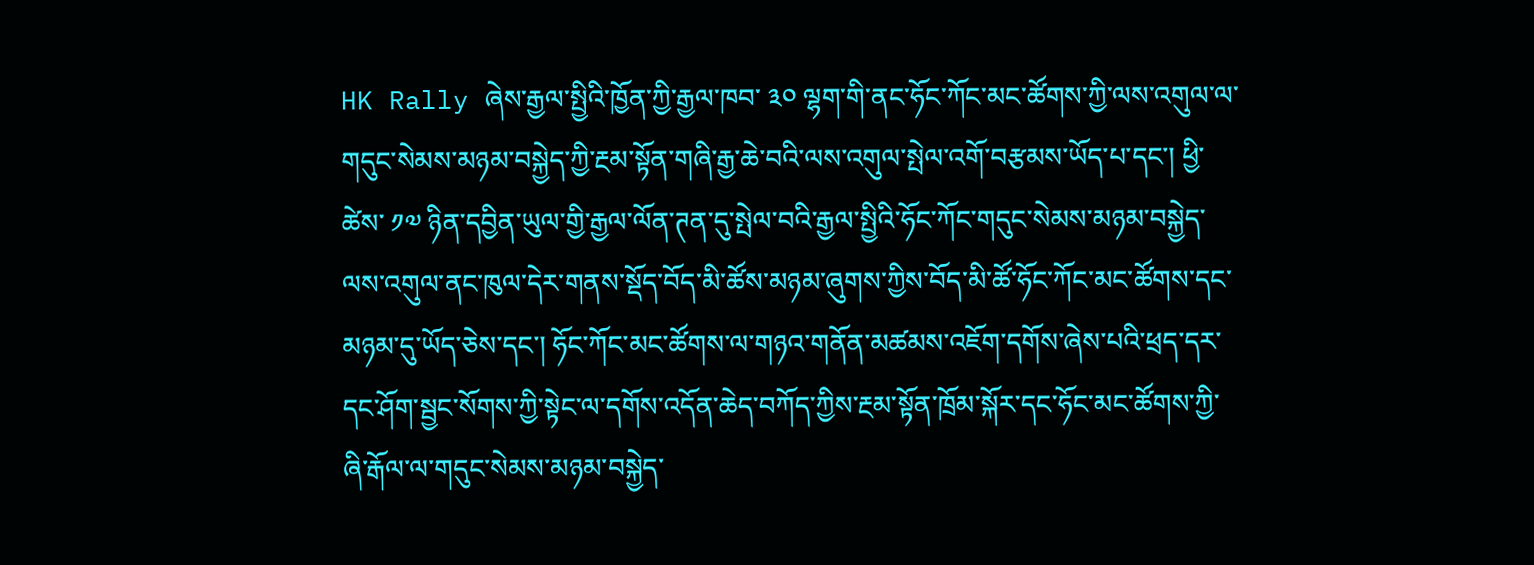HK Rally ཞེས་རྒྱལ་སྤྱིའི་ཁྱོན་ཀྱི་རྒྱལ་ཁབ་ ༣༠ ལྷག་གི་ནང་ཧོང་ཀོང་མང་ཚོགས་ཀྱི་ལས་འགུལ་ལ་གདུང་སེམས་མཉམ་བསྐྱེད་ཀྱི་རྔམ་སྟོན་གཞི་རྒྱ་ཆེ་བའི་ལས་འགུལ་སྤེལ་འགོ་བརྩམས་ཡོད་པ་དང་། ཕྱི་ཚེས་ ༡༧ ཉིན་དབྱིན་ཡུལ་གྱི་རྒྱལ་ལོན་ཊན་དུ་སྤེལ་བའི་རྒྱལ་སྤྱིའི་ཧོང་ཀོང་གདུང་སེམས་མཉམ་བསྐྱེད་ལས་འགུལ་ནང་ཁུལ་དེར་གནས་སྡོད་བོད་མི་ཚོས་མཉམ་ཞུགས་ཀྱིས་བོད་མི་ཚོ་ཧོང་ཀོང་མང་ཚོགས་དང་མཉམ་དུ་ཡོད་ཅེས་དང་། ཧོང་ཀོང་མང་ཚོགས་ལ་གཉའ་གནོན་མཚམས་འཇོག་དགོས་ཞེས་པའི་ཕྲད་དར་དང་ཤོག་སྦྱང་སོགས་ཀྱི་སྟེང་ལ་དགོས་འདོན་ཆེད་བཀོད་ཀྱིས་རྔམ་སྟོན་ཁྲོམ་སྐོར་དང་ཧོང་མང་ཚོགས་ཀྱི་ཞི་རྒོལ་ལ་གདུང་སེམས་མཉམ་བསྐྱེད་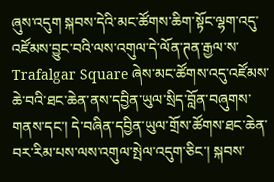ཞུས་འདུག སྐབས་དེའི་མང་ཚོགས་ཆིག་སྟོང་ལྷག་འདུ་འཛོམས་བྱུང་བའི་ལས་འགུལ་དེ་ལོན་ཊན་རྒྱལ་ས་ Trafalgar Square ཞེས་མང་ཚོགས་འདུ་འཛོམས་ཆེ་བའི་ཐང་ཆེན་ནས་དབྱིན་ཡུལ་སྲིད་བློན་བཞུགས་གནས་དང་། དེ་བཞིན་དབྱིན་ཡུལ་གྲོས་ཚོགས་ཐང་ཆེན་བར་རིམ་པས་ལས་འགུལ་སྤེལ་འདུག་ཅིང་། སྐབས་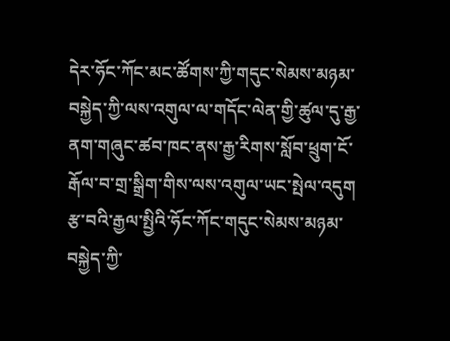དེར་ཧོང་ཀོང་མང་ཚོགས་ཀྱི་གདུང་སེམས་མཉམ་བསྐྱེད་ཀྱི་ལས་འགུལ་ལ་གདོང་ལེན་གྱི་ཚུལ་དུ་རྒྱ་ནག་གཞུང་ཚབ་ཁང་ནས་རྒྱ་རིགས་སློབ་ཕྲུག་ངོ་རྒོལ་བ་གྲ་སྒྲིག་གིས་ལས་འགུལ་ཡང་སྤེལ་འདུག རྩ་བའི་རྒྱལ་སྤྱིའི་ཧོང་ཀོང་གདུང་སེམས་མཉམ་བསྐྱེད་ཀྱི་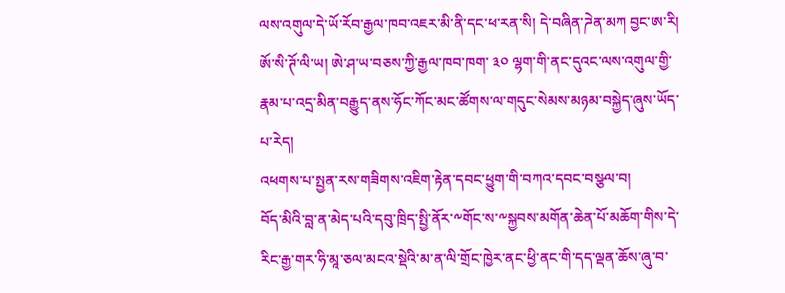ལས་འགུལ་དེ་ཡོ་རོབ་རྒྱལ་ཁབ་འཇར་མི་ནི་དང་ཕ་རན་སི། དེ་བཞིན་ཌེན་མཀ བྱང་ཨ་རི། ཨོ་སི་ཊོ་ལི་ཡ། ཨེ་ཤ་ཡ་བཅས་ཀྱི་རྒྱལ་ཁབ་ཁག་ ༣༠ ལྷག་གི་ནང་དུའང་ལས་འགུལ་གྱི་རྣམ་པ་འདྲ་མིན་བརྒྱུད་ནས་ཧོང་ཀོང་མང་ཚོགས་ལ་གདུང་སེམས་མཉམ་བསྐྱེད་ཞུས་ཡོད་པ་རེད།
འཕགས་པ་སྤྱན་རས་གཟིགས་འཇིག་རྟེན་དབང་ཕྱུག་གི་བཀའ་དབང་བསྩལ་བ།
བོད་མིའི་བླ་ན་མེད་པའི་དབུ་ཁྲིད་སྤྱི་ནོར་༸གོང་ས་༸སྐྱབས་མགོན་ཆེན་པོ་མཆོག་གིས་དེ་རིང་རྒྱ་གར་ཧི་མཱ་ཅལ་མངའ་སྡེའི་མ་ན་ལི་གྲོང་ཁྱེར་ནང་ཕྱི་ནང་གི་དད་ལྡན་ཆོས་ཞུ་བ་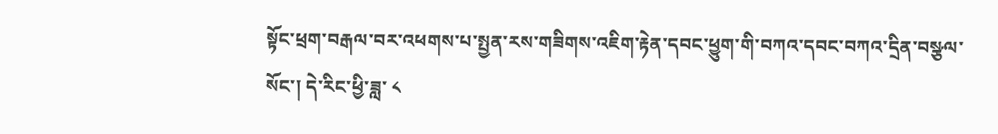སྟོང་ཕྲག་བརྒལ་བར་འཕགས་པ་སྤྱན་རས་གཟིགས་འཇིག་རྟེན་དབང་ཕྱུག་གི་བཀའ་དབང་བཀའ་དྲིན་བསྩལ་སོང་། དེ་རིང་ཕྱི་ཟླ་ ༨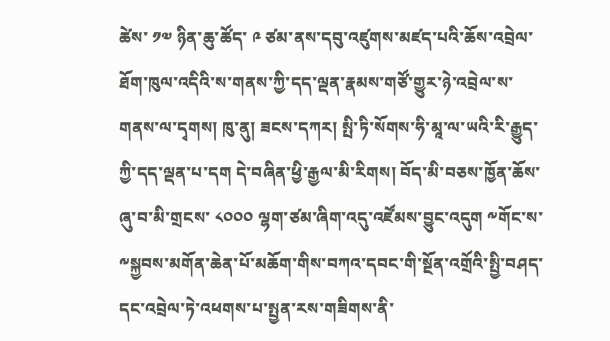ཚེས་ ༡༧ ཉིན་ཆུ་ཚོད་ ༩ ཙམ་ནས་དབུ་འཛུགས་མཛད་པའི་ཆོས་འབྲེལ་ཐོག་ཁུལ་འདིའི་ས་གནས་ཀྱི་དད་ལྡན་རྣམས་གཙོ་གྱུར་ཉེ་འབྲེལ་ས་གནས་ལ་དྭགས། ཁུ་ནུ། ཟངས་དཀར། སྤི་ཏི་སོགས་ཧི་མཱ་ལ་ཡའི་རི་རྒྱུད་ཀྱི་དད་ལྡན་པ་དག དེ་བཞིན་ཕྱི་རྒྱལ་མི་རིགས། བོད་མི་བཅས་ཁྱོན་ཆོས་ཞུ་བ་མི་གྲངས་ ༨༠༠༠ ལྷག་ཙམ་ཞིག་འདུ་འཛོམས་བྱུང་འདུག ༸གོང་ས་༸སྐྱབས་མགོན་ཆེན་པོ་མཆོག་གིས་བཀའ་དབང་གི་སྔོན་འགྲོའི་སྤྱི་བཤད་དང་འབྲེལ་ཏེ་འཕགས་པ་སྤྱན་རས་གཟིགས་ནི་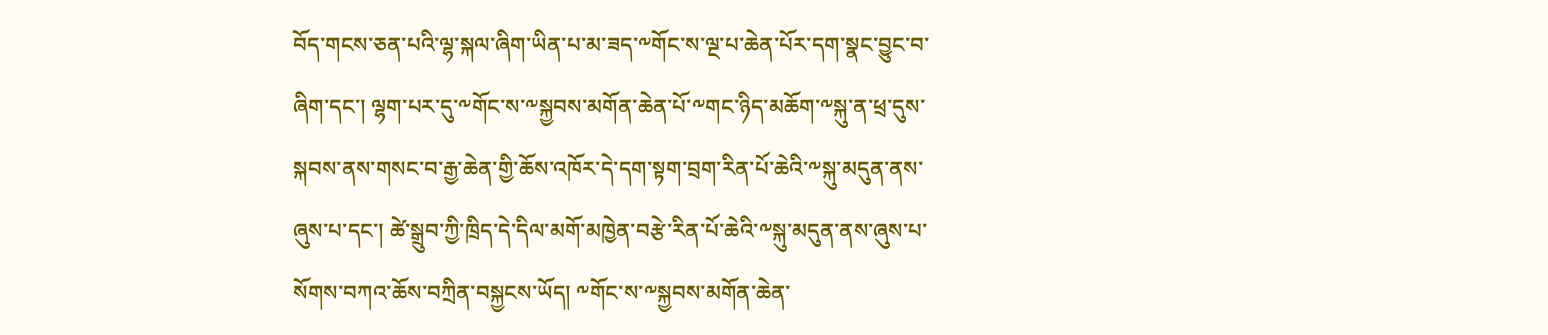བོད་གངས་ཅན་པའི་ལྷ་སྐལ་ཞིག་ཡིན་པ་མ་ཟད་༸གོང་ས་ལྔ་པ་ཆེན་པོར་དག་སྣང་བྱུང་བ་ཞིག་དང་། ལྷག་པར་དུ་༸གོང་ས་༸སྐྱབས་མགོན་ཆེན་པོ་༸གང་ཉིད་མཆོག་༸སྐུ་ན་ཕྲ་དུས་སྐབས་ནས་གསང་བ་རྒྱ་ཆེན་གྱི་ཆོས་འཁོར་དེ་དག་སྟག་བྲག་རིན་པོ་ཆེའི་༸སྐུ་མདུན་ནས་ཞུས་པ་དང་། ཚེ་སྒྲུབ་ཀྱི་ཁྲིད་དེ་དིལ་མགོ་མཁྱེན་བརྩེ་རིན་པོ་ཆེའི་༸སྐུ་མདུན་ནས་ཞུས་པ་སོགས་བཀའ་ཆོས་བཀྲིན་བསྐྱངས་ཡོད། ༸གོང་ས་༸སྐྱབས་མགོན་ཆེན་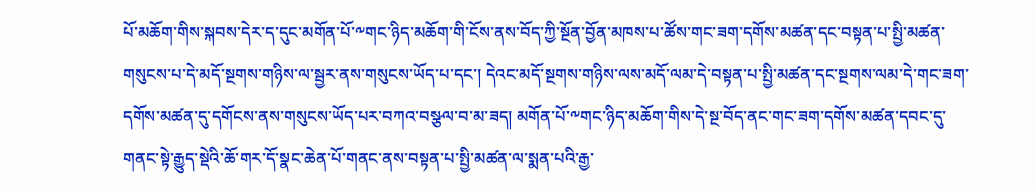པོ་མཆོག་གིས་སྐབས་དེར་ད་དུང་མགོན་པོ་༸གང་ཉིད་མཆོག་གི་ངོས་ནས་བོད་ཀྱི་སྔོན་བྱོན་མཁས་པ་ཚོས་གང་ཟག་དགོས་མཚན་དང་བསྟན་པ་སྤྱི་མཚན་གསུངས་པ་དེ་མདོ་སྔགས་གཉིས་ལ་སྦྱར་ནས་གསུངས་ཡོད་པ་དང་། དེའང་མདོ་སྔགས་གཉིས་ལས་མདོ་ལམ་དེ་བསྟན་པ་སྤྱི་མཚན་དང་སྔགས་ལམ་དེ་གང་ཟག་དགོས་མཚན་དུ་དགོངས་ནས་གསུངས་ཡོད་པར་བཀའ་བསྩལ་བ་མ་ཟད། མགོན་པོ་༸གང་ཉིད་མཆོག་གིས་དེ་སྔ་བོད་ནང་གང་ཟག་དགོས་མཚན་དབང་དུ་གནང་སྟེ་རྒྱུད་སྡེའི་ཆོ་གར་དོ་སྣང་ཆེན་པོ་གནང་ནས་བསྟན་པ་སྤྱི་མཚན་ལ་སྨན་པའི་རྒྱ་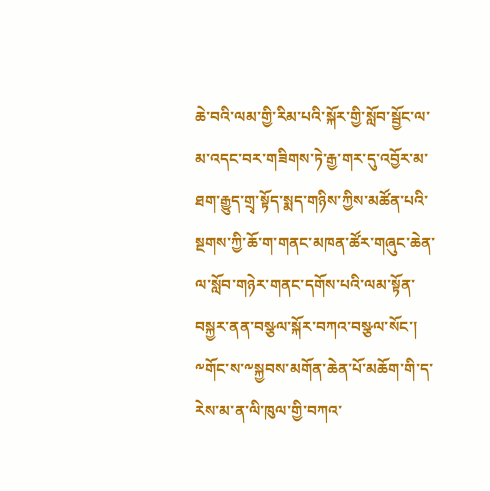ཆེ་བའི་ལམ་གྱི་རིམ་པའི་སྐོར་གྱི་སློབ་སྦྱོང་ལ་མ་འདང་བར་གཟིགས་ཏེ་རྒྱ་གར་དུ་འབྱོར་མ་ཐག་རྒྱུད་གྲྭ་སྟོད་སྨད་གཉིས་ཀྱིས་མཚོན་པའི་སྔགས་ཀྱི་ཆོ་ག་གནང་མཁན་ཚོར་གཞུང་ཆེན་ལ་སློབ་གཉེར་གནང་དགོས་པའི་ལམ་སྟོན་བསྐྱར་ནན་བསྩལ་སྐོར་བཀའ་བསྩལ་སོང་། ༸གོང་ས་༸སྐྱབས་མགོན་ཆེན་པོ་མཆོག་གི་ད་རེས་མ་ན་ལི་ཁུལ་གྱི་བཀའ་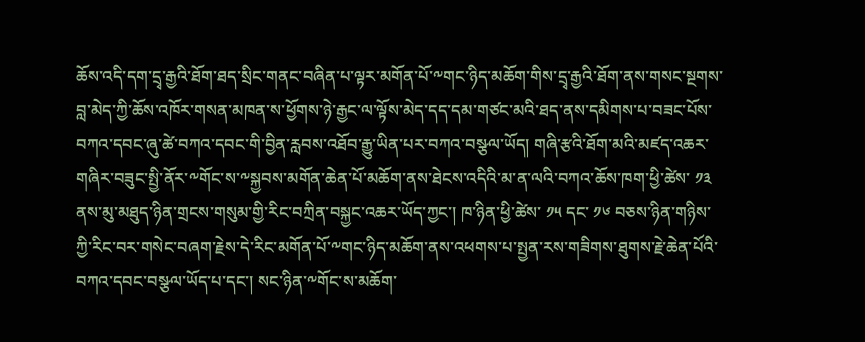ཆོས་འདི་དག་དྲྭ་རྒྱའི་ཐོག་ཐད་སྲིང་གནང་བཞིན་པ་ལྟར་མགོན་པོ་༸གང་ཉིད་མཆོག་གིས་དྲྭ་རྒྱའི་ཐོག་ནས་གསང་སྔགས་བླ་མེད་ཀྱི་ཆོས་འཁོར་གསན་མཁན་ས་ཕྱོགས་ཉེ་རྒྱང་ལ་ལྟོས་མེད་དད་དམ་གཙང་མའི་ཐད་ནས་དམིགས་པ་བཟང་པོས་བཀའ་དབང་ཞུ་ཚེ་བཀའ་དབང་གི་བྱིན་རླབས་འཐོབ་རྒྱུ་ཡིན་པར་བཀའ་བསྩལ་ཡོད། གཞི་རྩའི་ཐོག་མའི་མཛད་འཆར་གཞིར་བཟུང་སྤྱི་ནོར་༸གོང་ས་༸སྐྱབས་མགོན་ཆེན་པོ་མཆོག་ནས་ཐེངས་འདིའི་མ་ན་ལའི་བཀའ་ཆོས་ཁག་ཕྱི་ཚེས་ ༡༣ ནས་མུ་མཐུད་ཉིན་གྲངས་གསུམ་གྱི་རིང་བཀྲིན་བསྐྱང་འཆར་ཡོད་ཀྱང་། ཁ་ཉིན་ཕྱི་ཚེས་ ༡༥ དང་ ༡༦ བཅས་ཉིན་གཉིས་ཀྱི་རིང་བར་གསེང་བཞག་རྗེས་དེ་རིང་མགོན་པོ་༸གང་ཉིད་མཆོག་ནས་འཕགས་པ་སྤྱན་རས་གཟིགས་ཐུགས་རྗེ་ཆེན་པོའི་བཀའ་དབང་བསྩལ་ཡོད་པ་དང་། སང་ཉིན་༸གོང་ས་མཆོག་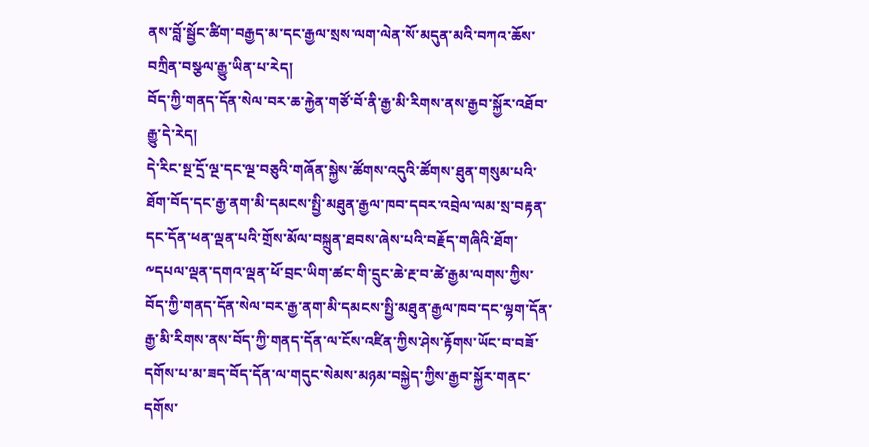ནས་བློ་སྦྱོང་ཚིག་བརྒྱད་མ་དང་རྒྱལ་སྲས་ལག་ལེན་སོ་མདུན་མའི་བཀའ་ཆོས་བཀྲིན་བསྩལ་རྒྱུ་ཡིན་པ་རེད།
བོད་ཀྱི་གནད་དོན་སེལ་བར་ཆ་རྐྱེན་གཙོ་བོ་ནི་རྒྱ་མི་རིགས་ནས་རྒྱབ་སྐྱོར་འཐོབ་རྒྱུ་དེ་རེད།
དེ་རིང་སྔ་དྲོ་ལྔ་དང་ལྔ་བཅུའི་གཞོན་སྐྱེས་ཚོགས་འདུའི་ཚོགས་ཐུན་གསུམ་པའི་ཐོག་བོད་དང་རྒྱ་ནག་མི་དམངས་སྤྱི་མཐུན་རྒྱལ་ཁབ་དབར་འབྲེལ་ལམ་སྲ་བརྟན་དང་དོན་ཕན་ལྡན་པའི་གྲོས་མོལ་བསྐྲུན་ཐབས་ཞེས་པའི་བརྗོད་གཞིའི་ཐོག་༸དཔལ་ལྡན་དགའ་ལྡན་ཕོ་བྲང་ཡིག་ཚང་གི་དྲུང་ཆེ་རྔ་བ་ཚེ་རྒྱམ་ལགས་ཀྱིས་བོད་ཀྱི་གནད་དོན་སེལ་བར་རྒྱ་ནག་མི་དམངས་སྤྱི་མཐུན་རྒྱལ་ཁབ་དང་ལྷག་དོན་རྒྱ་མི་རིགས་ནས་བོད་ཀྱི་གནད་དོན་ལ་ངོས་འཛིན་ཀྱིས་ཤེས་རྟོགས་ཡོང་བ་བཟོ་དགོས་པ་མ་ཟད་བོད་དོན་ལ་གདུང་སེམས་མཉམ་བསྐྱེད་ཀྱིས་རྒྱབ་སྐྱོར་གནང་དགོས་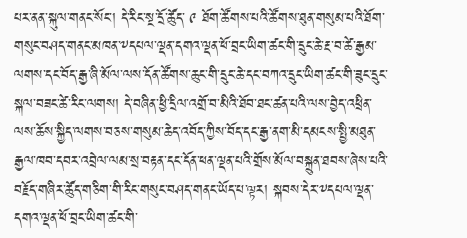པར་ནན་སྐུལ་གནང་སོང་། དེ་རིང་སྔ་དྲོ་ཚོུད་ ༩ ཐོག་ཚོགས་པའི་ཚོགས་ཐུན་གསུམ་པའི་ཐོག་གསུང་བཤད་གནང་མཁན་༸དཔལ་ལྡན་དགའ་ལྡན་ཕོ་བྲང་ཡིག་ཚང་གི་དྲུང་ཆེ་རྔ་བ་ཚེ་རྒྱམ་ལགས་དང་བོད་རྒྱ་ཞི་མོལ་ལས་དོན་ཚོགས་ཆུང་གི་དྲུང་ཆེ་དང་བཀའ་དྲུང་ཡིག་ཚང་གི་ཟུང་དྲུང་སྐལ་བཟང་ཚེ་རིང་ལགས། དེ་བཞིན་ཕྱི་དྲིལ་འགྲོ་བ་མིའི་ཐོབ་ཐང་ཚན་པའི་ལས་བྱེད་འཕྲིན་ལས་ཆོས་སྐྱིད་ལགས་བཅས་གསུམ་ཆེད་འབོད་ཀྱིས་བོད་དང་རྒྱ་ནག་མི་དམངས་སྤྱི་མཐུན་རྒྱལ་ཁབ་དབར་འབྲེལ་ལམ་སྲ་བརྟན་དང་དོན་ཕན་ལྡན་པའི་གྲོས་མོལ་བསྐྲུན་ཐབས་ཞེས་པའི་བརྗོད་གཞིར་ཚོུད་གཅིག་གི་རིང་གསུང་བཤད་གནང་ཡོད་པ་ལྟར། སྐབས་དེར་༸དཔལ་ལྡན་དགའ་ལྡན་ཕོ་བྲང་ཡིག་ཚང་གི་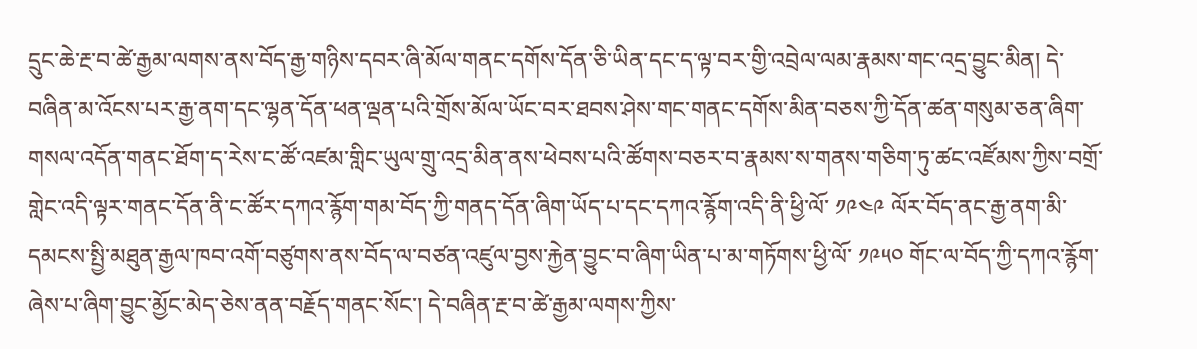དྲུང་ཆེ་རྔ་བ་ཚེ་རྒྱམ་ལགས་ནས་བོད་རྒྱ་གཉིས་དབར་ཞི་མོལ་གནང་དགོས་དོན་ཅི་ཡིན་དང་ད་ལྟ་བར་གྱི་འབྲེལ་ལམ་རྣམས་གང་འདྲ་བྱུང་མིན། དེ་བཞིན་མ་འོངས་པར་རྒྱ་ནག་དང་ལྷན་དོན་ཕན་ལྡན་པའི་གྲོས་མོལ་ཡོང་བར་ཐབས་ཤེས་གང་གནང་དགོས་མིན་བཅས་ཀྱི་དོན་ཚན་གསུམ་ཅན་ཞིག་གསལ་འདོན་གནང་ཐོག་ད་རེས་ང་ཚོ་འཛམ་གླིང་ཡུལ་གྲུ་འདྲ་མིན་ནས་ཕེབས་པའི་ཚོགས་བཅར་བ་རྣམས་ས་གནས་གཅིག་ཏུ་ཚང་འཛོམས་ཀྱིས་བགྲོ་གླེང་འདི་ལྟར་གནང་དོན་ནི་ང་ཚོར་དཀའ་རྙོག་གམ་བོད་ཀྱི་གནད་དོན་ཞིག་ཡོད་པ་དང་དཀའ་རྙོག་འདི་ནི་ཕྱི་ལོ་ ༡༩༤༩ ལོར་བོད་ནང་རྒྱ་ནག་མི་དམངས་སྤྱི་མཐུན་རྒྱལ་ཁབ་འགོ་བཙུགས་ནས་བོད་ལ་བཙན་འཛུལ་བྱས་རྐྱེན་བྱུང་བ་ཞིག་ཡིན་པ་མ་གཏོགས་ཕྱི་ལོ་ ༡༩༥༠ གོང་ལ་བོད་ཀྱི་དཀའ་རྙོག་ཞེས་པ་ཞིག་བྱུང་མྱོང་མེད་ཅེས་ནན་བརྗོད་གནང་སོང་། དེ་བཞིན་རྔ་བ་ཚེ་རྒྱམ་ལགས་ཀྱིས་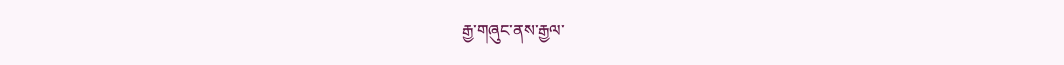རྒྱ་གཞུང་ནས་རྒྱལ་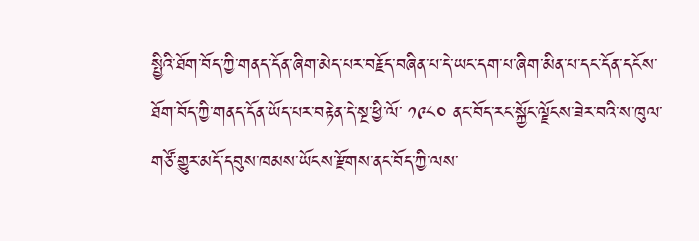སྤྱིའི་ཐོག་བོད་ཀྱི་གནད་དོན་ཞིག་མེད་པར་བརྗོད་བཞིན་པ་དེ་ཡང་དག་པ་ཞིག་མིན་པ་དང་དོན་དངོས་ཐོག་བོད་ཀྱི་གནད་དོན་ཡོད་པར་བརྟེན་དེ་སྔ་ཕྱི་ལོ་ ༡༩༨༠ ནང་བོད་རང་སྐྱོང་ལྗོངས་ཟེར་བའི་ས་ཁུལ་གཙོ་གྱུར་མདོ་དབུས་ཁམས་ཡོངས་རྫོགས་ནང་བོད་ཀྱི་ལས་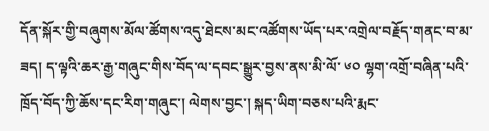དོན་སྐོར་གྱི་བཞུགས་མོལ་ཚོགས་འདུ་ཐེངས་མང་འཚོགས་ཡོད་པར་འགྲེལ་བརྗོད་གནང་བ་མ་ཟད། ད་ལྟའི་ཆར་རྒྱ་གཞུང་གིས་བོད་ལ་དབང་སྒྱུར་བྱས་ནས་མི་ལོ་ ༦༠ ལྷག་འགྲོ་བཞིན་པའི་ཁྲོད་བོད་ཀྱི་ཆོས་དང་རིག་གཞུང་། ལེགས་བྱང་། སྐད་ཡིག་བཅས་པའི་རྨང་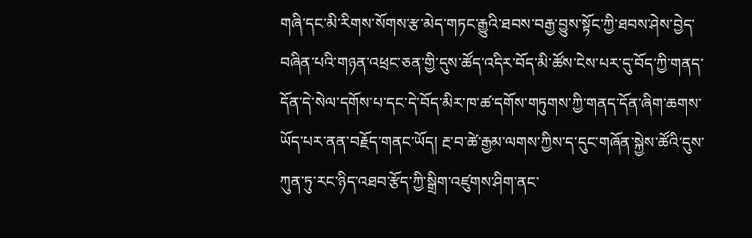གཞི་དང་མི་རིགས་སོགས་རྩ་མེད་གཏང་རྒྱུའི་ཐབས་བརྒྱ་བྱུས་སྟོང་ཀྱི་ཐབས་ཤེས་བྱེད་བཞིན་པའི་གཉན་འཕྲང་ཅན་གྱི་དུས་ཚོད་འདིར་བོད་མི་ཚོས་ངེས་པར་དུ་བོད་ཀྱི་གནད་དོན་དེ་སེལ་དགོས་པ་དང་དེ་བོད་མིར་ཁ་ཚ་དགོས་གཏུགས་ཀྱི་གནད་དོན་ཞིག་ཆགས་ཡོད་པར་ནན་བརྗོད་གནང་ཡོད། རྔ་བ་ཚེ་རྒྱམ་ལགས་ཀྱིས་ད་དུང་གཞོན་སྐྱེས་ཚོའི་དུས་ཀུན་ཏུ་རང་ཉིད་འཐབ་རྩོད་ཀྱི་སྒྲིག་འཛུགས་ཤིག་ནང་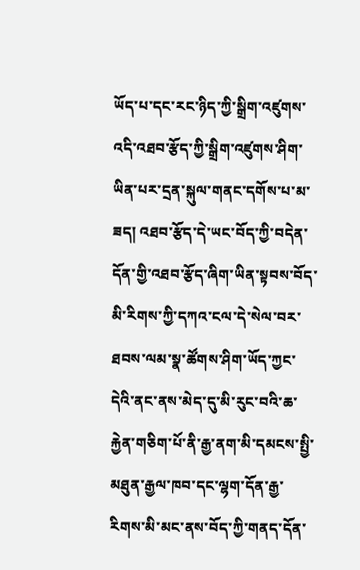ཡོད་པ་དང་རང་ཉིད་ཀྱི་སྒྲིག་འཛུགས་འདི་འཐབ་རྩོད་ཀྱི་སྒྲིག་འཛུགས་ཤིག་ཡིན་པར་དྲན་སྐུལ་གནང་དགོས་པ་མ་ཟད། འཐབ་རྩོད་དེ་ཡང་བོད་ཀྱི་བདེན་དོན་གྱི་འཐབ་རྩོད་ཞིག་ཡིན་སྟབས་བོད་མི་རིགས་ཀྱི་དཀའ་ངལ་དེ་སེལ་བར་ཐབས་ལམ་སྣ་ཚོགས་ཤིག་ཡོད་ཀྱང་དེའི་ནང་ནས་མེད་དུ་མི་རུང་བའི་ཆ་རྐྱེན་གཅིག་པོ་ནི་རྒྱ་ནག་མི་དམངས་སྤྱི་མཐུན་རྒྱལ་ཁབ་དང་ལྷག་དོན་རྒྱ་རིགས་མི་མང་ནས་བོད་ཀྱི་གནད་དོན་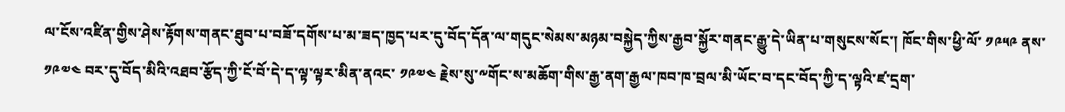ལ་ངོས་འཛིན་གྱིས་ཤེས་རྟོགས་གནང་ཐུབ་པ་བཟོ་དགོས་པ་མ་ཟད་ཁྱད་པར་དུ་བོད་དོན་ལ་གདུང་སེམས་མཉམ་བསྐྱེད་ཀྱིས་རྒྱབ་སྐྱོར་གནང་རྒྱུ་དེ་ཡིན་པ་གསུངས་སོང་། ཁོང་གིས་ཕྱི་ལོ་ ༡༩༥༩ ནས་ ༡༩༧༤ བར་དུ་བོད་མིའི་འཐབ་རྩོད་ཀྱི་ངོ་བོ་དེ་ད་ལྟ་ལྟར་མིན་ནའང་ ༡༩༧༤ རྗེས་སུ་༸གོང་ས་མཆོག་གིས་རྒྱ་ནག་རྒྱལ་ཁབ་ཁ་བྲལ་མི་ཡོང་བ་དང་བོད་ཀྱི་ད་ལྟའི་ཛ་དྲག་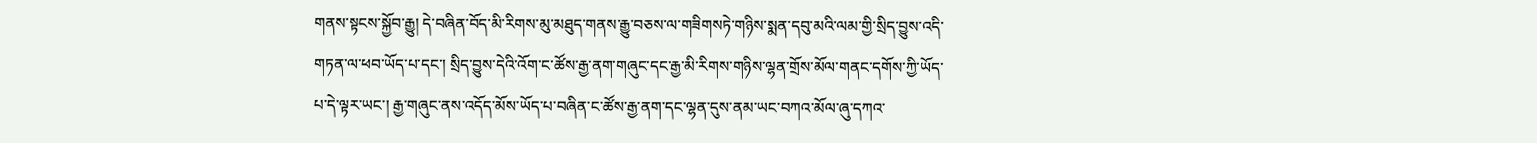གནས་སྟངས་སྐྱོབ་རྒྱུ། དེ་བཞིན་བོད་མི་རིགས་མུ་མཐུད་གནས་རྒྱུ་བཅས་ལ་གཟིགསཏེ་གཉིས་སྨན་དབུ་མའི་ལམ་གྱི་སྲིད་བྱུས་འདི་གཏན་ལ་ཕབ་ཡོད་པ་དང་། སྲིད་བྱུས་དེའི་འོག་ང་ཚོས་རྒྱ་ནག་གཞུང་དང་རྒྱ་མི་རིགས་གཉིས་ལྷན་གྲོས་མོལ་གནང་དགོས་ཀྱི་ཡོད་པ་དེ་ལྟར་ཡང་། རྒྱ་གཞུང་ནས་འདོད་མོས་ཡོད་པ་བཞིན་ང་ཚོས་རྒྱ་ནག་དང་ལྷན་དུས་ནམ་ཡང་བཀའ་མོལ་ཞུ་དཀའ་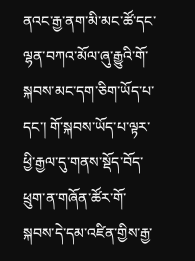ནའང་རྒྱ་ནག་མི་མང་ཚོ་དང་ལྷན་བཀའ་མོལ་ཞུ་རྒྱུའི་གོ་སྐབས་མང་དག་ཅིག་ཡོད་པ་དང་། གོ་སྐབས་ཡོད་པ་ལྟར་ཕྱི་རྒྱལ་དུ་གནས་སྡོད་བོད་ཕྲུག་ན་གཞོན་ཚོར་གོ་སྐབས་དེ་དམ་འཛིན་གྱིས་རྒྱ་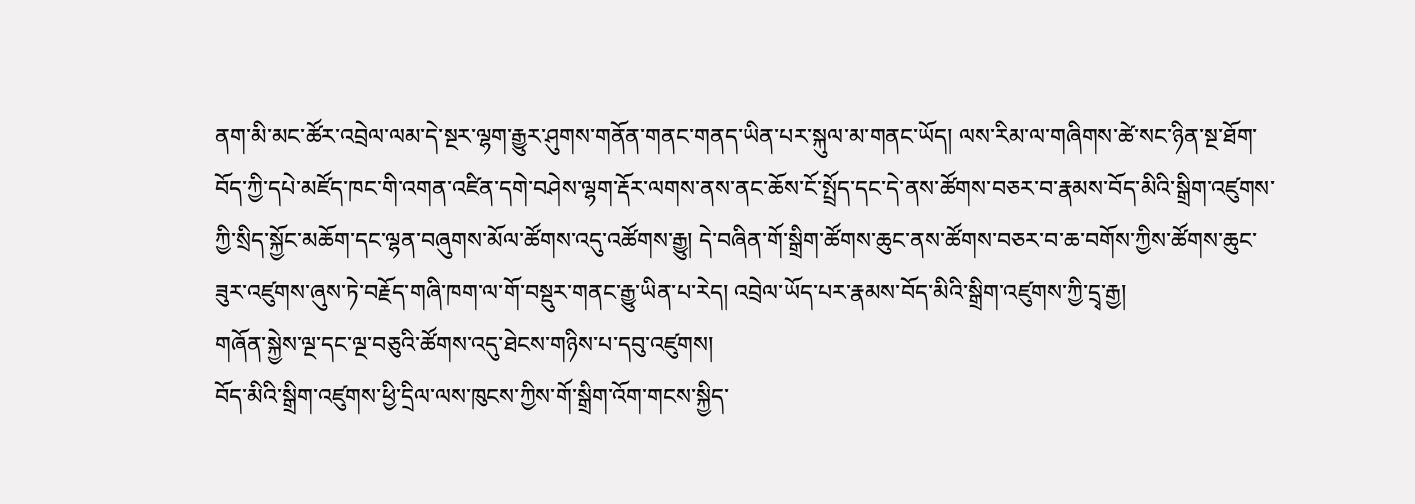ནག་མི་མང་ཚོར་འབྲེལ་ལམ་དེ་སྔར་ལྷག་རྒྱུར་ཤུགས་གནོན་གནང་གནད་ཡིན་པར་སྐུལ་མ་གནང་ཡོད། ལས་རིམ་ལ་གཞིགས་ཚེ་སང་ཉིན་སྔ་ཐོག་བོད་ཀྱི་དཔེ་མཛོད་ཁང་གི་འགན་འཛིན་དགེ་བཤེས་ལྷག་རྡོར་ལགས་ནས་ནང་ཆོས་ངོ་སྤྲོད་དང་དེ་ནས་ཚོགས་བཅར་བ་རྣམས་བོད་མིའི་སྒྲིག་འཛུགས་ཀྱི་སྲིད་སྐྱོང་མཆོག་དང་ལྷན་བཞུགས་མོལ་ཚོགས་འདུ་འཚོགས་རྒྱུ། དེ་བཞིན་གོ་སྒྲིག་ཚོགས་ཆུང་ནས་ཚོགས་བཅར་བ་ཆ་བགོས་ཀྱིས་ཚོགས་ཆུང་ཟུར་འཛུགས་ཞུས་ཏེ་བརྗོད་གཞི་ཁག་ལ་གོ་བསྡུར་གནང་རྒྱུ་ཡིན་པ་རེད། འབྲེལ་ཡོད་པར་རྣམས་བོད་མིའི་སྒྲིག་འཛུགས་ཀྱི་དྲྭ་རྒྱ།
གཞོན་སྐྱེས་ལྔ་དང་ལྔ་བཅུའི་ཚོགས་འདུ་ཐེངས་གཉིས་པ་དབུ་འཛུགས།
བོད་མིའི་སྒྲིག་འཛུགས་ཕྱི་དྲིལ་ལས་ཁུངས་ཀྱིས་གོ་སྒྲིག་འོག་གངས་སྐྱིད་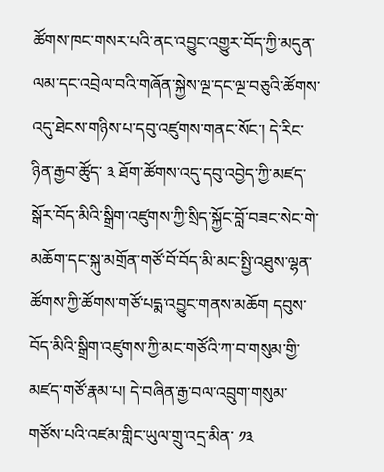ཚོགས་ཁང་གསར་པའི་ནང་འབྱུང་འགྱུར་བོད་ཀྱི་མདུན་ལམ་དང་འབྲེལ་བའི་གཞོན་སྐྱེས་ལྔ་དང་ལྔ་བཅུའི་ཚོགས་འདུ་ཐེངས་གཉིས་པ་དབུ་འཛུགས་གནང་སོང་། དེ་རིང་ཉིན་རྒྱབ་ཚོུད་ ༣ ཐོག་ཚོགས་འདུ་དབུ་འབྱེད་ཀྱི་མཛད་སྒོར་བོད་མིའི་སྒྲིག་འཛུགས་ཀྱི་སྲིད་སྐྱོང་བློ་བཟང་སེང་གེ་མཆོག་དང་སྐུ་མགྲོན་གཙོ་བོ་བོད་མི་མང་སྤྱི་འཐུས་ལྷན་ཚོགས་ཀྱི་ཚོགས་གཙོ་པདྨ་འབྱུང་གནས་མཆོག དབུས་བོད་མིའི་སྒྲིག་འཛུགས་ཀྱི་མང་གཙོའི་ཀ་བ་གསུམ་གྱི་མཛད་གཙོ་རྣམ་པ། དེ་བཞིན་རྒྱ་བལ་འབྲུག་གསུམ་གཙོས་པའི་འཛམ་གླིང་ཡུལ་གྲུ་འདྲ་མིན་ ༡༣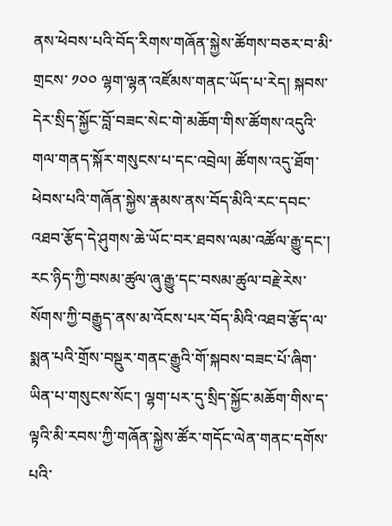ནས་ཕེབས་པའི་བོད་རིགས་གཞོན་སྐྱེས་ཚོགས་བཅར་བ་མི་གྲངས་ ༡༠༠ ལྷག་ལྷན་འཛོམས་གནང་ཡོད་པ་རེད། སྐབས་དེར་སྲིད་སྐྱོང་བློ་བཟང་སེང་གེ་མཆོག་གིས་ཚོགས་འདུའི་གལ་གནད་སྐོར་གསུངས་པ་དང་འབྲེལ། ཚོགས་འདུ་ཐོག་ཕེབས་པའི་གཞོན་སྐྱེས་རྣམས་ནས་བོད་མིའི་རང་དབང་འཐབ་རྩོད་དེ་ཤུགས་ཆེ་ཡོང་བར་ཐབས་ལམ་འཚོལ་རྒྱུ་དང་། རང་ཉིད་ཀྱི་བསམ་ཚུལ་ཞུ་རྒྱུ་དང་བསམ་ཚུལ་བརྗེ་རེས་སོགས་ཀྱི་བརྒྱུད་ནས་མ་འོངས་པར་བོད་མིའི་འཐབ་རྩོད་ལ་སྨན་པའི་གྲོས་བསྡུར་གནང་རྒྱུའི་གོ་སྐབས་བཟང་པོ་ཞིག་ཡིན་པ་གསུངས་སོང་། ལྷག་པར་དུ་སྲིད་སྐྱོང་མཆོག་གིས་ད་ལྟའི་མི་རབས་ཀྱི་གཞོན་སྐྱེས་ཚོར་གདོང་ལེན་གནང་དགོས་པའི་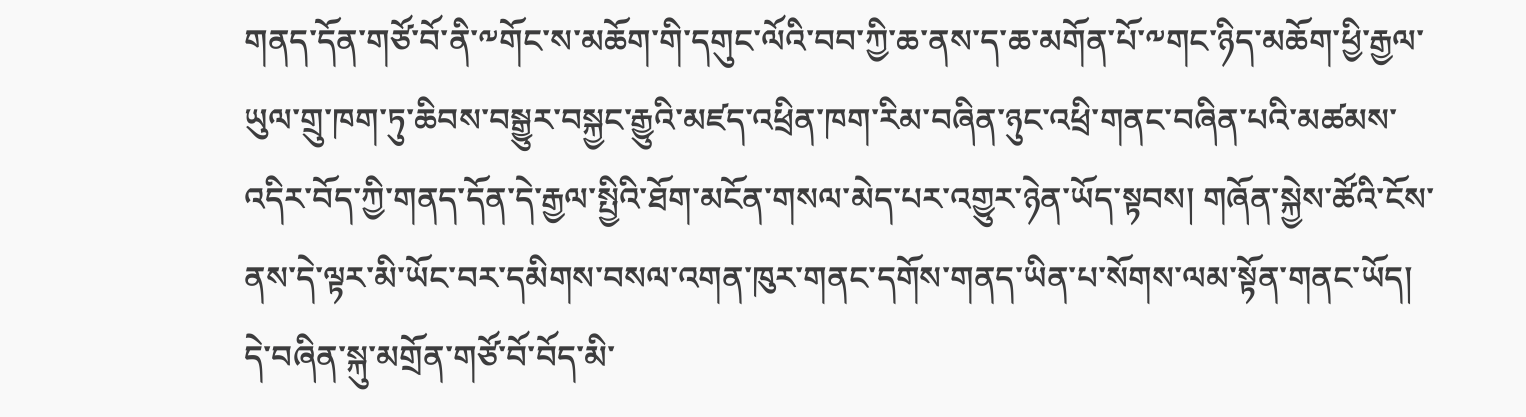གནད་དོན་གཙོ་བོ་ནི་༸གོང་ས་མཆོག་གི་དགུང་ལོའི་བབ་ཀྱི་ཆ་ནས་ད་ཆ་མགོན་པོ་༸གང་ཉིད་མཆོག་ཕྱི་རྒྱལ་ཡུལ་གྲུ་ཁག་ཏུ་ཆིབས་བསྒྱུར་བསྐྱང་རྒྱུའི་མཛད་འཕྲིན་ཁག་རིམ་བཞིན་ཉུང་འཕྲི་གནང་བཞིན་པའི་མཚམས་འདིར་བོད་ཀྱི་གནད་དོན་དེ་རྒྱལ་སྤྱིའི་ཐོག་མངོན་གསལ་མེད་པར་འགྱུར་ཉེན་ཡོད་སྟབས། གཞོན་སྐྱེས་ཚོའི་ངོས་ནས་དེ་ལྟར་མི་ཡོང་བར་དམིགས་བསལ་འགན་ཁུར་གནང་དགོས་གནད་ཡིན་པ་སོགས་ལམ་སྟོན་གནང་ཡོད། དེ་བཞིན་སྐུ་མགྲོན་གཙོ་བོ་བོད་མི་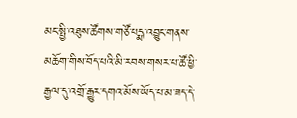མང་སྤྱི་འཐུས་ཚོགས་གཙོ་པདྨ་འབྱུང་གནས་མཆོག་གིས་བོད་པའི་མི་རབས་གསར་པ་ཚོ་ཕྱི་རྒྱལ་དུ་འགྲོ་རྒྱུར་དགའ་མོས་ཡོད་པ་མ་ཟད་དེ་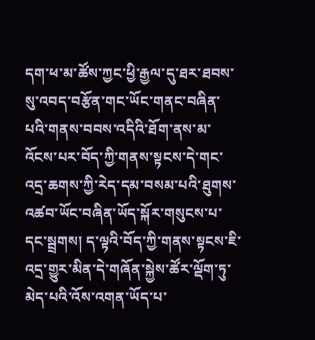དག་ཕ་མ་ཚོས་ཀྱང་ཕྱི་རྒྱལ་དུ་ཐར་ཐབས་སུ་འབད་བརྩོན་གང་ཡོང་གནང་བཞིན་པའི་གནས་བབས་འདིའི་ཐོག་ནས་མ་འོངས་པར་བོད་ཀྱི་གནས་སྟངས་དེ་གང་འདྲ་ཆགས་ཀྱི་རེད་དམ་བསམ་པའི་ཐུགས་འཚབ་ཡོང་བཞིན་ཡོད་སྐོར་གསུངས་པ་དང་སྦྲགས། ད་ལྟའི་བོད་ཀྱི་གནས་སྟངས་ཇི་འདྲ་གྱུར་མིན་དེ་གཞོན་སྐྱེས་ཚོར་ལྡོག་ཏུ་མེད་པའི་འོས་འགན་ཡོད་པ་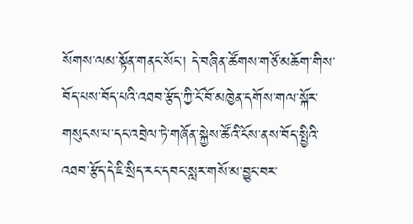སོགས་ལམ་སྟོན་གནང་སོང་། དེ་བཞིན་ཚོགས་གཙོ་མཆོག་གིས་བོད་པས་བོད་པའི་འཐབ་རྩོད་ཀྱི་ངོ་བོ་མཁྱེན་དགོས་གལ་སྐོར་གསུངས་པ་དང་འབྲེལ་ཏེ་གཞོན་སྐྱེས་ཚོའི་ངོས་ནས་བོད་སྤྱིའི་འཐབ་རྩོད་དེ་ཇི་སྲིད་རང་དབང་སླར་གསོ་མ་བྱུང་བར་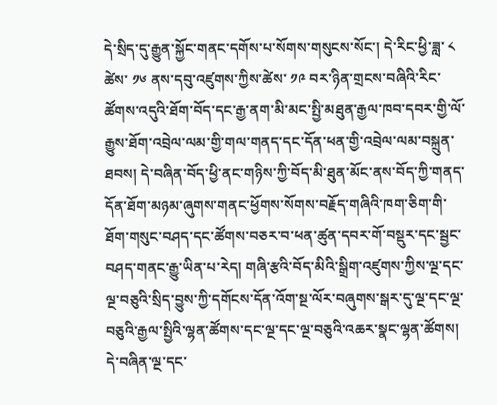དེ་སྲིད་དུ་རྒྱུན་སྐྱོང་གནང་དགོས་པ་སོགས་གསུངས་སོང་། དེ་རིང་ཕྱི་ཟླ་ ༨ ཚེས་ ༡༦ ནས་དབུ་འཛུགས་ཀྱིས་ཚེས་ ༡༩ བར་ཉིན་གྲངས་བཞིའི་རིང་ཚོགས་འདུའི་ཐོག་བོད་དང་རྒྱ་ནག་མི་མང་སྤྱི་མཐུན་རྒྱལ་ཁབ་དབར་གྱི་ལོ་རྒྱུས་ཐོག་འབྲེལ་ལམ་གྱི་གལ་གནད་དང་དོན་ཕན་གྱི་འབྲེལ་ལམ་བསྐྲུན་ཐབས། དེ་བཞིན་བོད་ཕྱི་ནང་གཉིས་ཀྱི་བོད་མི་ཐུན་མོང་ནས་བོད་ཀྱི་གནད་དོན་ཐོག་མཉམ་ཞུགས་གནང་ཕྱོགས་སོགས་བརྗོད་གཞིའི་ཁག་ཅིག་གི་ཐོག་གསུང་བཤད་དང་ཚོགས་བཅར་བ་ཕན་ཚུན་དབར་གོ་བསྡུར་དང་སྦྱང་བཤད་གནང་རྒྱུ་ཡིན་པ་རེད། གཞི་རྩའི་བོད་མིའི་སྒྲིག་འཛུགས་ཀྱིས་ལྔ་དང་ལྔ་བཅུའི་སྲིད་བྱུས་ཀྱི་དགོངས་དོན་འོག་སྔ་ལོར་བཞུགས་སྒར་དུ་ལྔ་དང་ལྔ་བཅུའི་རྒྱལ་སྤྱིའི་ལྷན་ཚོགས་དང་ལྔ་དང་ལྔ་བཅུའི་འཆར་སྣང་ལྷན་ཚོགས། དེ་བཞིན་ལྔ་དང་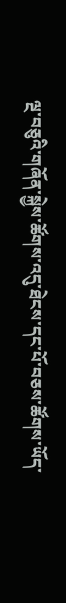ལྔ་བཅུའི་གཞོན་སྐྱེས་ཚོགས་འདུ་ཐེངས་དང་པོ་བཅས་ཚོགས་ཡོད་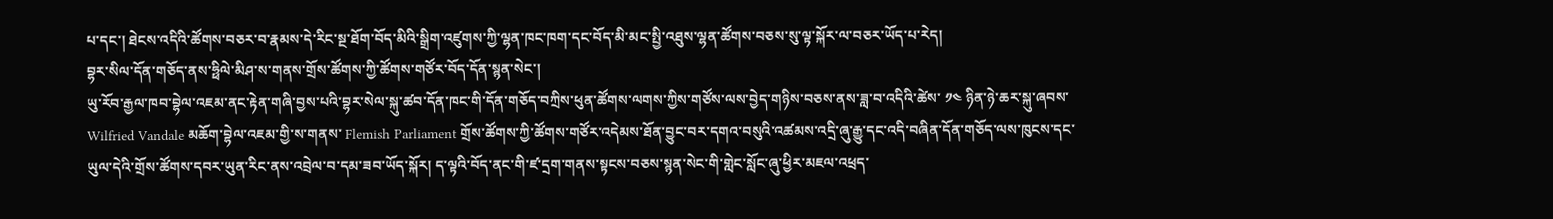པ་དང་། ཐེངས་འདིའི་ཚོགས་བཅར་བ་རྣམས་དེ་རིང་སྔ་ཐོག་བོད་མིའི་སྒྲིག་འཛུགས་ཀྱི་ལྷན་ཁང་ཁག་དང་བོད་མི་མང་སྤྱི་འཐུས་ལྷན་ཚོགས་བཅས་སུ་ལྟ་སྐོར་ལ་བཅར་ཡོད་པ་རེད།
བྷར་སིལ་དོན་གཅོད་ནས་ཧྥིལེ་མིཤ་ས་གནས་གྲོས་ཚོགས་ཀྱི་ཚོགས་གཙོར་བོད་དོན་སྙན་སེང་།
ཡུ་རོབ་རྒྱལ་ཁབ་བྷེལ་འཇམ་ནང་རྟེན་གཞི་བྱས་པའི་བྷར་སེལ་སྐུ་ཚབ་དོན་ཁང་གི་དོན་གཅོད་བཀྲིས་ཕུན་ཚོགས་ལགས་ཀྱིས་གཙོས་ལས་བྱེད་གཉིས་བཅས་ནས་ཟླ་བ་འདིའི་ཚེས་ ༡༤ ཉིན་ཉེ་ཆར་སྐུ་ཞབས་ Wilfried Vandale མཆོག་བྷེལ་འཇམ་གྱི་ས་གནས་ Flemish Parliament གྲོས་ཚོགས་ཀྱི་ཚོགས་གཙོར་འདེམས་ཐོན་བྱུང་བར་དགའ་བསུའི་འཚམས་འདྲི་ཞུ་རྒྱུ་དང་འདི་བཞིན་དོན་གཅོད་ལས་ཁུངས་དང་ཡུལ་དེའི་གྲོས་ཚོགས་དབར་ཡུན་རིང་ནས་འབྲེལ་བ་དམ་ཟབ་ཡོད་སྐོར། ད་ལྟའི་བོད་ནང་གི་ཛ་དྲག་གནས་སྟངས་བཅས་སྙན་སེང་གི་གླེང་སློང་ཞུ་ཕྱིར་མཇལ་འཕྲད་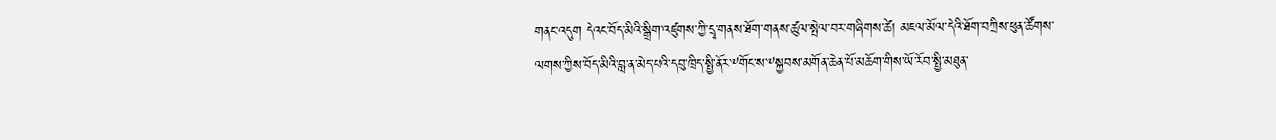གནང་འདུག དེའང་བོད་མིའི་སྒྲིག་འཛུགས་ཀྱི་དྲྭ་གནས་ཐོག་གནས་ཚུལ་སྤེལ་བར་གཞིགས་ཚེ། མཇལ་མོལ་དེའི་ཐོག་བཀྲིས་ཕུན་ཚོགས་ལགས་ཀྱིས་བོད་མིའི་བླ་ན་མེད་པའི་དབུ་ཁྲིད་སྤྱི་ནོར་༸གོང་ས་༸སྐྱབས་མགོན་ཆེན་པོ་མཆོག་གིས་ཡོ་རོབ་སྤྱི་མཐུན་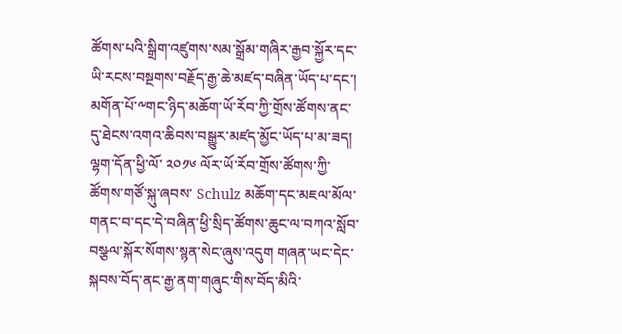ཚོགས་པའི་སྒྲིག་འཛུགས་སམ་སྒྲོམ་གཞིར་རྒྱབ་སྐྱོར་དང་ཡི་རངས་བསྔགས་བརྗོད་རྒྱ་ཆེ་མཛད་བཞིན་ཡོད་པ་དང་། མགོན་པོ་༸གང་ཉིད་མཆོག་ཡོ་རོབ་ཀྱི་གྲོས་ཚོགས་ནང་དུ་ཐེངས་འགའ་ཆིབས་བསྒྱུར་མཛད་མྱོང་ཡོད་པ་མ་ཟད། ལྷག་དོན་ཕྱི་ལོ་ ༢༠༡༦ ལོར་ཡོ་རོབ་གྲོས་ཚོགས་ཀྱི་ཚོགས་གཙོ་སྐུ་ཞབས་ Schulz མཆོག་དང་མཇལ་མོལ་གནང་བ་དང་དེ་བཞིན་ཕྱི་སྲིད་ཚོགས་ཆུང་ལ་བཀའ་སློབ་བསྩལ་སྐོར་སོགས་སྙན་སེང་ཞུས་འདུག གཞན་ཡང་དེང་སྐབས་བོད་ནང་རྒྱ་ནག་གཞུང་གིས་བོད་མིའི་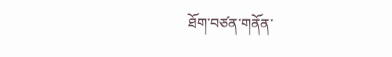ཐོག་བཙན་གནོན་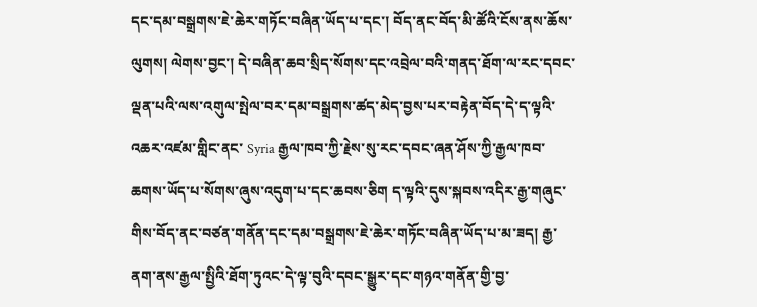དང་དམ་བསྒྲགས་ཇེ་ཆེར་གཏོང་བཞིན་ཡོད་པ་དང་། བོད་ནང་བོད་མི་ཚོའི་ངོས་ནས་ཆོས་ལུགས། ལེགས་བྱང་། དེ་བཞིན་ཆབ་སྲིད་སོགས་དང་འབྲེལ་བའི་གནད་ཐོག་ལ་རང་དབང་ལྡན་པའི་ལས་འགུལ་སྤེལ་བར་དམ་བསྒྲགས་ཚད་མེད་བྱས་པར་བརྟེན་བོད་དེ་ད་ལྟའི་འཆར་འཛམ་གླིང་ནང་ Syria རྒྱལ་ཁབ་ཀྱི་རྗེས་སུ་རང་དབང་ཞན་ཤོས་ཀྱི་རྒྱལ་ཁབ་ཆགས་ཡོད་པ་སོགས་ཞུས་འདུག་པ་དང་ཆབས་ཅིག ད་ལྟའི་དུས་སྐབས་འདིར་རྒྱ་གཞུང་གིས་བོད་ནང་བཙན་གནོན་དང་དམ་བསྒྲགས་ཇེ་ཆེར་གཏོང་བཞིན་ཡོད་པ་མ་ཟད། རྒྱ་ནག་ནས་རྒྱལ་སྤྱིའི་ཐོག་ཏུའང་དེ་ལྟ་བུའི་དབང་སྒྱུར་དང་གཉའ་གནོན་གྱི་བྱ་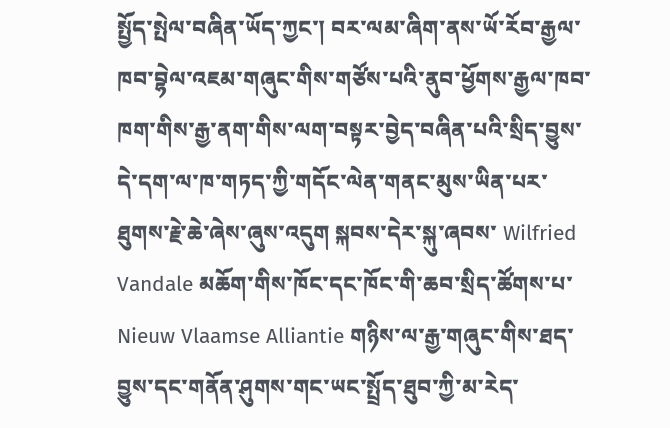སྤྱོད་སྤེལ་བཞིན་ཡོད་ཀྱང་། བར་ལམ་ཞིག་ནས་ཡོ་རོབ་རྒྱལ་ཁབ་བྷེལ་འཇམ་གཞུང་གིས་གཙོས་པའི་ནུབ་ཕྱོགས་རྒྱལ་ཁབ་ཁག་གིས་རྒྱ་ནག་གིས་ལག་བསྟར་བྱེད་བཞིན་པའི་སྲིད་བྱུས་དེ་དག་ལ་ཁ་གཏད་ཀྱི་གདོང་ལེན་གནང་མུས་ཡིན་པར་ཐུགས་རྗེ་ཆེ་ཞེས་ཞུས་འདུག སྐབས་དེར་སྐུ་ཞབས་ Wilfried Vandale མཆོག་གིས་ཁོང་དང་ཁོང་གི་ཆབ་སྲིད་ཚོགས་པ་ Nieuw Vlaamse Alliantie གཉིས་ལ་རྒྱ་གཞུང་གིས་ཐད་བྱུས་དང་གནོན་ཤུགས་གང་ཡང་སྤྲོད་ཐུབ་ཀྱི་མ་རེད་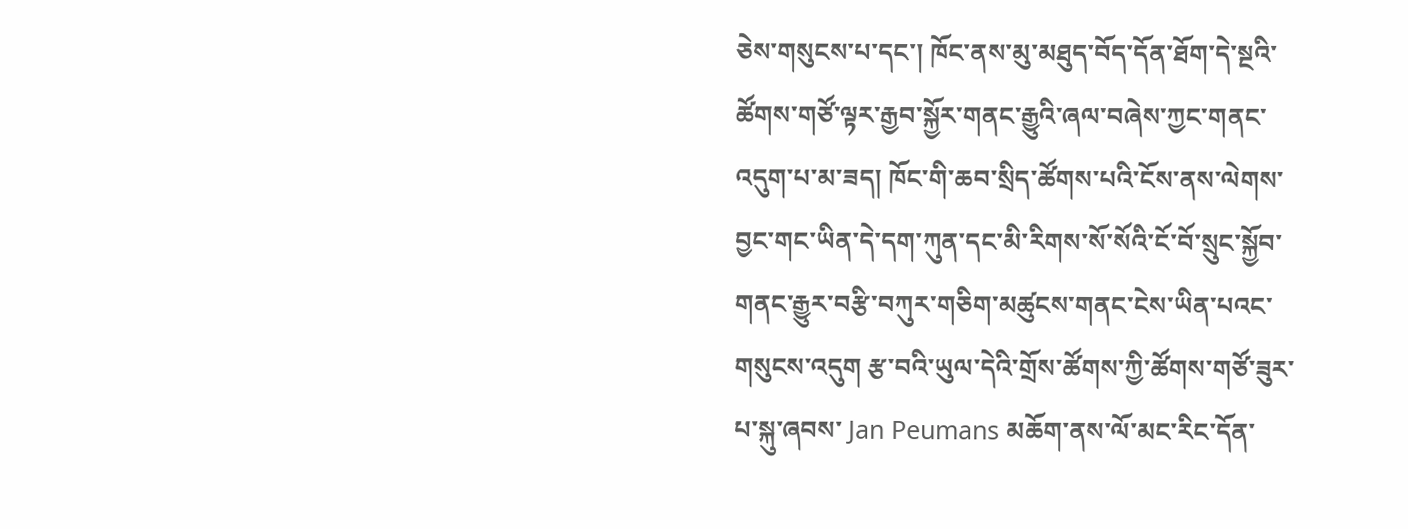ཅེས་གསུངས་པ་དང་། ཁོང་ནས་མུ་མཐུད་བོད་དོན་ཐོག་དེ་སྔའི་ཚོགས་གཙོ་ལྟར་རྒྱབ་སྐྱོར་གནང་རྒྱུའི་ཞལ་བཞེས་ཀྱང་གནང་འདུག་པ་མ་ཟད། ཁོང་གི་ཆབ་སྲིད་ཚོགས་པའི་ངོས་ནས་ལེགས་བྱང་གང་ཡིན་དེ་དག་ཀུན་དང་མི་རིགས་སོ་སོའི་ངོ་བོ་སྲུང་སྐྱོབ་གནང་རྒྱུར་བརྩི་བཀུར་གཅིག་མཚུངས་གནང་ངེས་ཡིན་པའང་གསུངས་འདུག རྩ་བའི་ཡུལ་དེའི་གྲོས་ཚོགས་ཀྱི་ཚོགས་གཙོ་ཟུར་པ་སྐུ་ཞབས་ Jan Peumans མཆོག་ནས་ལོ་མང་རིང་དོན་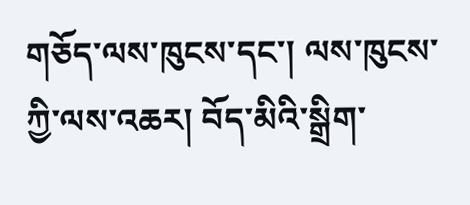གཅོད་ལས་ཁུངས་དང་། ལས་ཁུངས་ཀྱི་ལས་འཆར། བོད་མིའི་སྒྲིག་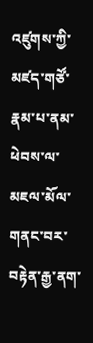འཛུགས་ཀྱི་མཛད་གཙོ་རྣམ་པ་ནམ་ཕེབས་ལ་མཇལ་མོལ་གནང་བར་བརྟེན་རྒྱ་ནག་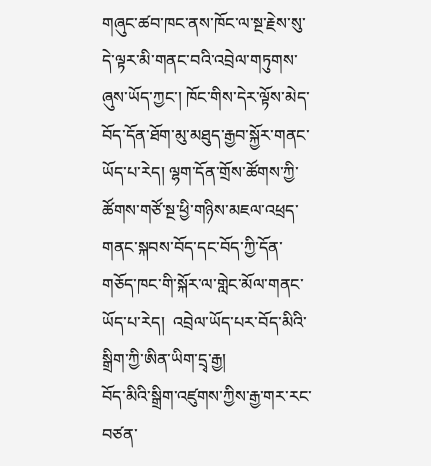གཞུང་ཚབ་ཁང་ནས་ཁོང་ལ་སྔ་རྗེས་སུ་དེ་ལྟར་མི་གནང་བའི་འབྲེལ་གཏུགས་ཞུས་ཡོད་ཀྱང་། ཁོང་གིས་དེར་ལྟོས་མེད་བོད་དོན་ཐོག་མུ་མཐུད་རྒྱབ་སྐྱོར་གནང་ཡོད་པ་རེད། ལྷག་དོན་གྲོས་ཚོགས་ཀྱི་ཚོགས་གཙོ་སྔ་ཕྱི་གཉིས་མཇལ་འཕྲད་གནང་སྐབས་བོད་དང་བོད་ཀྱི་དོན་གཅོད་ཁང་གི་སྐོར་ལ་གླེང་མོལ་གནང་ཡོད་པ་རེད།  འབྲེལ་ཡོད་པར་བོད་མིའི་སྒྲིག་ཀྱི་ཨིན་ཡིག་དྲྭ་རྒྱ།
བོད་མིའི་སྒྲིག་འཛུགས་ཀྱིས་རྒྱ་གར་རང་བཙན་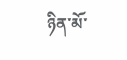ཉིན་མོ་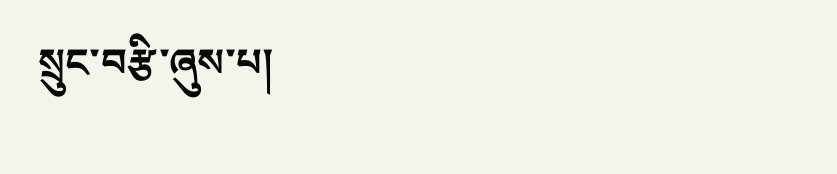སྲུང་བརྩི་ཞུས་པ།